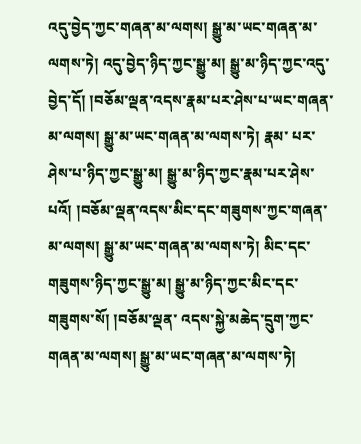འདུ་བྱེད་ཀྱང་གཞན་མ་ལགས། སྒྱུ་མ་ཡང་གཞན་མ་ལགས་ཏེ། འདུ་བྱེད་ཉིད་ཀྱང་སྒྱུ་མ། སྒྱུ་མ་ཉིད་ཀྱང་འདུ་བྱེད་དོ། །བཅོམ་ལྡན་འདས་རྣམ་པར་ཤེས་པ་ཡང་གཞན་མ་ལགས། སྒྱུ་མ་ཡང་གཞན་མ་ལགས་ཏེ། རྣམ་ པར་ཤེས་པ་ཉིད་ཀྱང་སྒྱུ་མ། སྒྱུ་མ་ཉིད་ཀྱང་རྣམ་པར་ཤེས་པའོ། །བཅོམ་ལྡན་འདས་མིང་དང་གཟུགས་ཀྱང་གཞན་མ་ལགས། སྒྱུ་མ་ཡང་གཞན་མ་ལགས་ཏེ། མིང་དང་གཟུགས་ཉིད་ཀྱང་སྒྱུ་མ། སྒྱུ་མ་ཉིད་ཀྱང་མིང་དང་གཟུགས་སོ། །བཅོམ་ལྡན་ འདས་སྐྱེ་མཆེད་དྲུག་ཀྱང་གཞན་མ་ལགས། སྒྱུ་མ་ཡང་གཞན་མ་ལགས་ཏེ།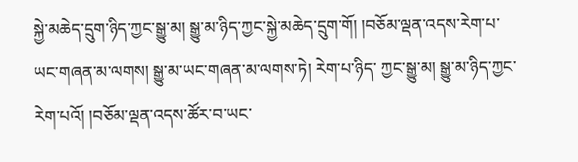སྐྱེ་མཆེད་དྲུག་ཉིད་ཀྱང་སྒྱུ་མ། སྒྱུ་མ་ཉིད་ཀྱང་སྐྱེ་མཆེད་དྲུག་གོ། །བཅོམ་ལྡན་འདས་རེག་པ་ཡང་གཞན་མ་ལགས། སྒྱུ་མ་ཡང་གཞན་མ་ལགས་ཏེ། རེག་པ་ཉིད་ ཀྱང་སྒྱུ་མ། སྒྱུ་མ་ཉིད་ཀྱང་རེག་པའོ། །བཅོམ་ལྡན་འདས་ཚོར་བ་ཡང་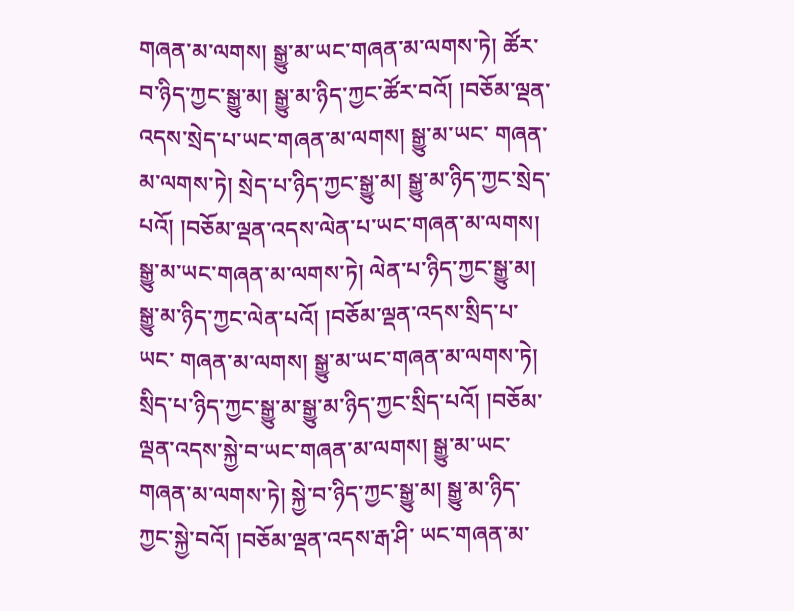གཞན་མ་ལགས། སྒྱུ་མ་ཡང་གཞན་མ་ལགས་ཏེ། ཚོར་བ་ཉིད་ཀྱང་སྒྱུ་མ། སྒྱུ་མ་ཉིད་ཀྱང་ཚོར་བའོ། །བཅོམ་ལྡན་འདས་སྲེད་པ་ཡང་གཞན་མ་ལགས། སྒྱུ་མ་ཡང་ གཞན་མ་ལགས་ཏེ། སྲེད་པ་ཉིད་ཀྱང་སྒྱུ་མ། སྒྱུ་མ་ཉིད་ཀྱང་སྲེད་པའོ། །བཅོམ་ལྡན་འདས་ལེན་པ་ཡང་གཞན་མ་ལགས། སྒྱུ་མ་ཡང་གཞན་མ་ལགས་ཏེ། ལེན་པ་ཉིད་ཀྱང་སྒྱུ་མ། སྒྱུ་མ་ཉིད་ཀྱང་ལེན་པའོ། །བཅོམ་ལྡན་འདས་སྲིད་པ་ཡང་ གཞན་མ་ལགས། སྒྱུ་མ་ཡང་གཞན་མ་ལགས་ཏེ། སྲིད་པ་ཉིད་ཀྱང་སྒྱུ་མ་སྒྱུ་མ་ཉིད་ཀྱང་སྲིད་པའོ། །བཅོམ་ལྡན་འདས་སྐྱེ་བ་ཡང་གཞན་མ་ལགས། སྒྱུ་མ་ཡང་གཞན་མ་ལགས་ཏེ། སྐྱེ་བ་ཉིད་ཀྱང་སྒྱུ་མ། སྒྱུ་མ་ཉིད་ཀྱང་སྐྱེ་བའོ། །བཅོམ་ལྡན་འདས་རྒ་ཤི་ ཡང་གཞན་མ་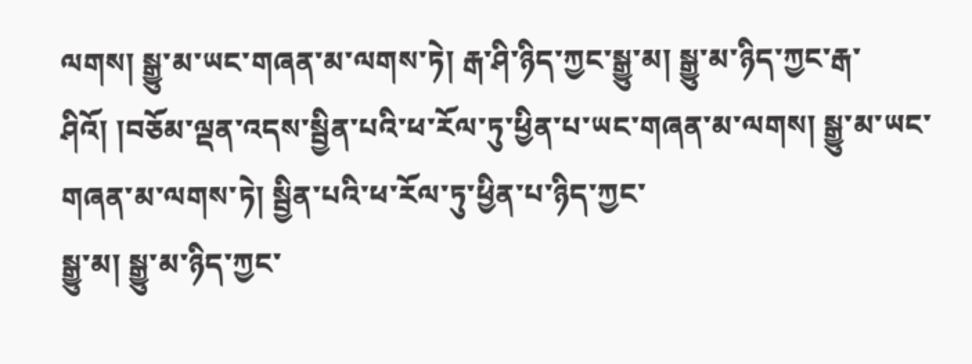ལགས། སྒྱུ་མ་ཡང་གཞན་མ་ལགས་ཏེ། རྒ་ཤི་ཉིད་ཀྱང་སྒྱུ་མ། སྒྱུ་མ་ཉིད་ཀྱང་རྒ་ཤིའོ། །བཅོམ་ལྡན་འདས་སྦྱིན་པའི་ཕ་རོལ་ཏུ་ཕྱིན་པ་ཡང་གཞན་མ་ལགས། སྒྱུ་མ་ཡང་གཞན་མ་ལགས་ཏེ། སྦྱིན་པའི་ཕ་རོལ་ཏུ་ཕྱིན་པ་ཉིད་ཀྱང་
སྒྱུ་མ། སྒྱུ་མ་ཉིད་ཀྱང་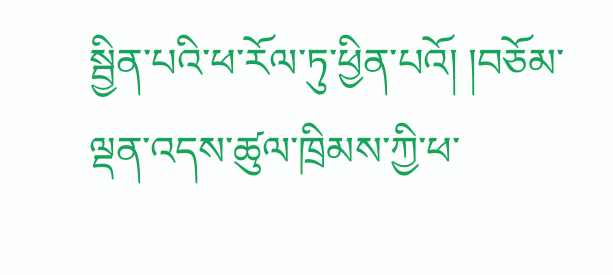སྦྱིན་པའི་ཕ་རོལ་ཏུ་ཕྱིན་པའོ། །བཅོམ་ལྡན་འདས་ཚུལ་ཁྲིམས་ཀྱི་ཕ་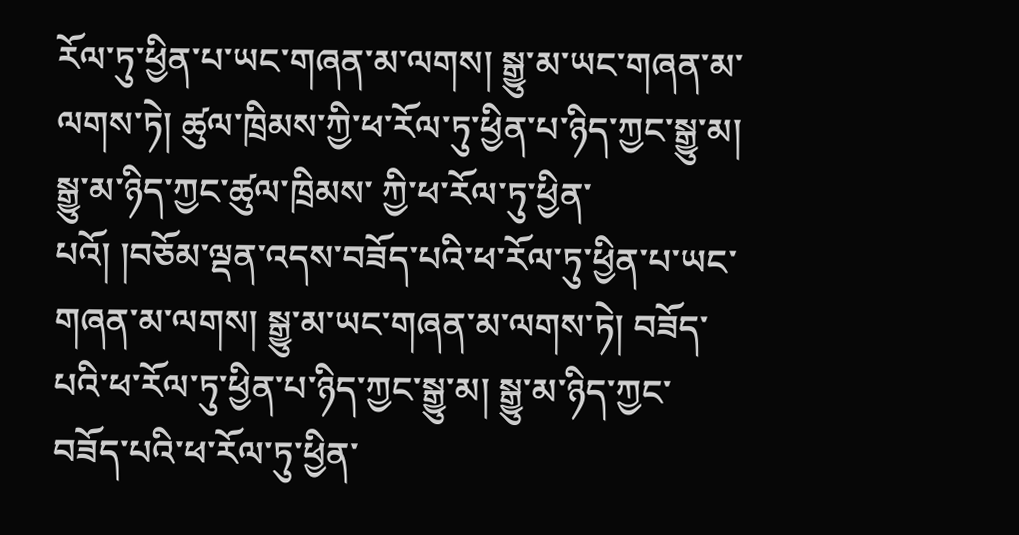རོལ་ཏུ་ཕྱིན་པ་ཡང་གཞན་མ་ལགས། སྒྱུ་མ་ཡང་གཞན་མ་ལགས་ཏེ། ཚུལ་ཁྲིམས་ཀྱི་ཕ་རོལ་ཏུ་ཕྱིན་པ་ཉིད་ཀྱང་སྒྱུ་མ། སྒྱུ་མ་ཉིད་ཀྱང་ཚུལ་ཁྲིམས་ ཀྱི་ཕ་རོལ་ཏུ་ཕྱིན་པའོ། །བཅོམ་ལྡན་འདས་བཟོད་པའི་ཕ་རོལ་ཏུ་ཕྱིན་པ་ཡང་གཞན་མ་ལགས། སྒྱུ་མ་ཡང་གཞན་མ་ལགས་ཏེ། བཟོད་པའི་ཕ་རོལ་ཏུ་ཕྱིན་པ་ཉིད་ཀྱང་སྒྱུ་མ། སྒྱུ་མ་ཉིད་ཀྱང་བཟོད་པའི་ཕ་རོལ་ཏུ་ཕྱིན་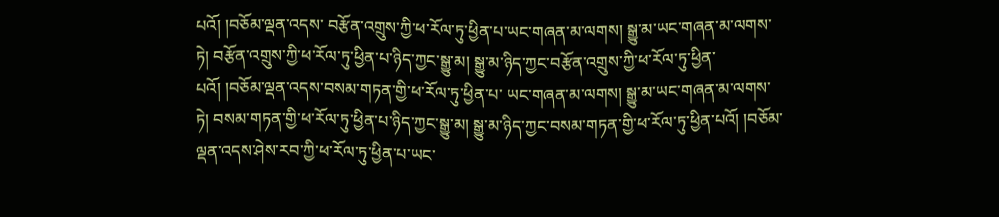པའོ། །བཅོམ་ལྡན་འདས་ བརྩོན་འགྲུས་ཀྱི་ཕ་རོལ་ཏུ་ཕྱིན་པ་ཡང་གཞན་མ་ལགས། སྒྱུ་མ་ཡང་གཞན་མ་ལགས་ཏེ། བརྩོན་འགྲུས་ཀྱི་ཕ་རོལ་ཏུ་ཕྱིན་པ་ཉིད་ཀྱང་སྒྱུ་མ། སྒྱུ་མ་ཉིད་ཀྱང་བརྩོན་འགྲུས་ཀྱི་ཕ་རོལ་ཏུ་ཕྱིན་པའོ། །བཅོམ་ལྡན་འདས་བསམ་གཏན་གྱི་ཕ་རོལ་ཏུ་ཕྱིན་པ་ ཡང་གཞན་མ་ལགས། སྒྱུ་མ་ཡང་གཞན་མ་ལགས་ཏེ། བསམ་གཏན་གྱི་ཕ་རོལ་ཏུ་ཕྱིན་པ་ཉིད་ཀྱང་སྒྱུ་མ། སྒྱུ་མ་ཉིད་ཀྱང་བསམ་གཏན་གྱི་ཕ་རོལ་ཏུ་ཕྱིན་པའོ། །བཅོམ་ལྡན་འདས་ཤེས་རབ་ཀྱི་ཕ་རོལ་ཏུ་ཕྱིན་པ་ཡང་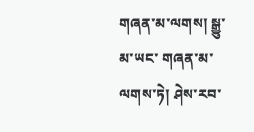གཞན་མ་ལགས། སྒྱུ་མ་ཡང་ གཞན་མ་ལགས་ཏེ། ཤེས་རབ་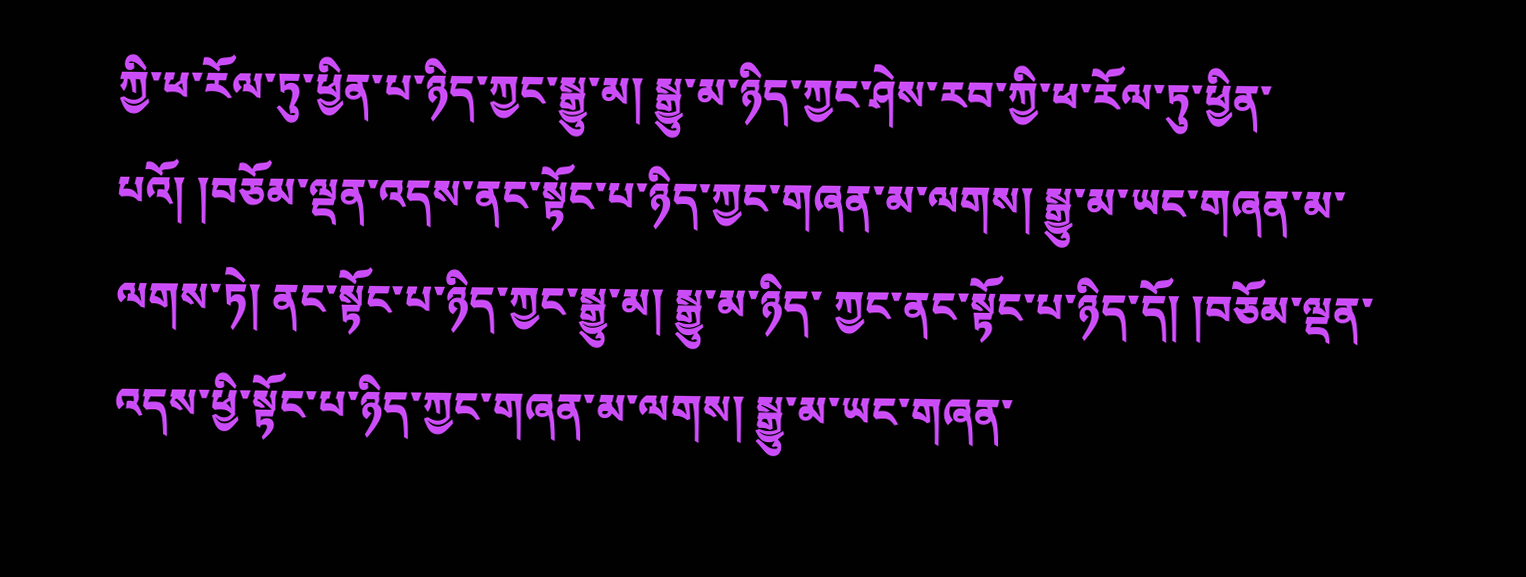ཀྱི་ཕ་རོལ་ཏུ་ཕྱིན་པ་ཉིད་ཀྱང་སྒྱུ་མ། སྒྱུ་མ་ཉིད་ཀྱང་ཤེས་རབ་ཀྱི་ཕ་རོལ་ཏུ་ཕྱིན་པའོ། །བཅོམ་ལྡན་འདས་ནང་སྟོང་པ་ཉིད་ཀྱང་གཞན་མ་ལགས། སྒྱུ་མ་ཡང་གཞན་མ་ལགས་ཏེ། ནང་སྟོང་པ་ཉིད་ཀྱང་སྒྱུ་མ། སྒྱུ་མ་ཉིད་ ཀྱང་ནང་སྟོང་པ་ཉིད་དོ། །བཅོམ་ལྡན་འདས་ཕྱི་སྟོང་པ་ཉིད་ཀྱང་གཞན་མ་ལགས། སྒྱུ་མ་ཡང་གཞན་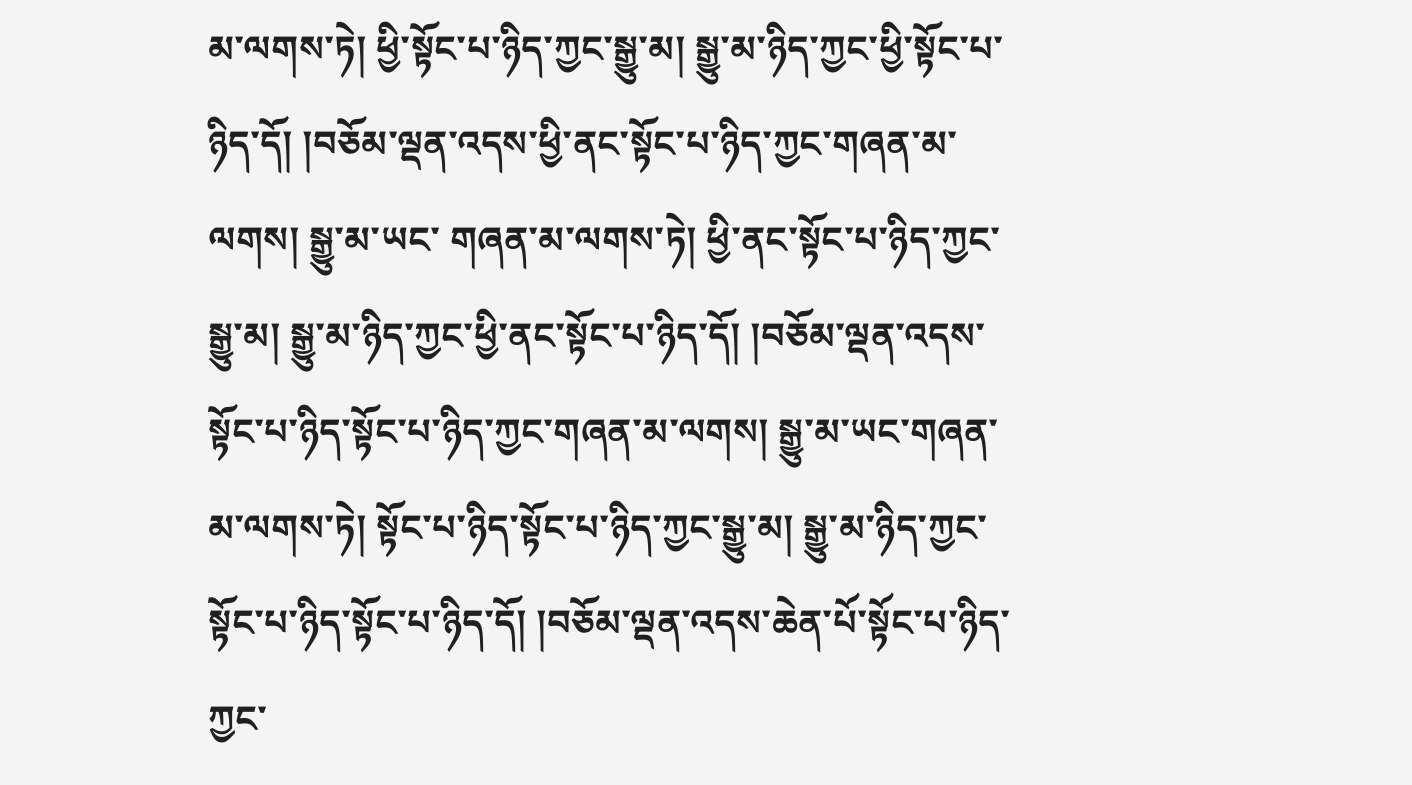མ་ལགས་ཏེ། ཕྱི་སྟོང་པ་ཉིད་ཀྱང་སྒྱུ་མ། སྒྱུ་མ་ཉིད་ཀྱང་ཕྱི་སྟོང་པ་ཉིད་དོ། །བཅོམ་ལྡན་འདས་ཕྱི་ནང་སྟོང་པ་ཉིད་ཀྱང་གཞན་མ་ལགས། སྒྱུ་མ་ཡང་ གཞན་མ་ལགས་ཏེ། ཕྱི་ནང་སྟོང་པ་ཉིད་ཀྱང་སྒྱུ་མ། སྒྱུ་མ་ཉིད་ཀྱང་ཕྱི་ནང་སྟོང་པ་ཉིད་དོ། །བཅོམ་ལྡན་འདས་སྟོང་པ་ཉིད་སྟོང་པ་ཉིད་ཀྱང་གཞན་མ་ལགས། སྒྱུ་མ་ཡང་གཞན་མ་ལགས་ཏེ། སྟོང་པ་ཉིད་སྟོང་པ་ཉིད་ཀྱང་སྒྱུ་མ། སྒྱུ་མ་ཉིད་ཀྱང་
སྟོང་པ་ཉིད་སྟོང་པ་ཉིད་དོ། །བཅོམ་ལྡན་འདས་ཆེན་པོ་སྟོང་པ་ཉིད་ཀྱང་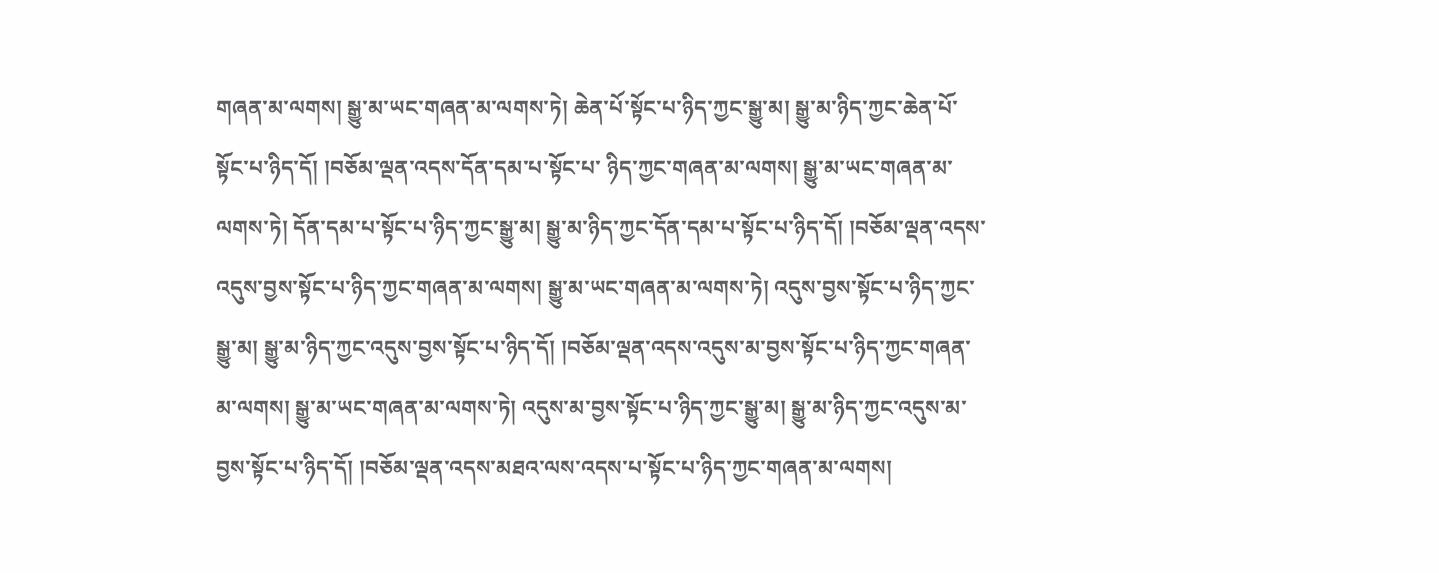གཞན་མ་ལགས། སྒྱུ་མ་ཡང་གཞན་མ་ལགས་ཏེ། ཆེན་པོ་སྟོང་པ་ཉིད་ཀྱང་སྒྱུ་མ། སྒྱུ་མ་ཉིད་ཀྱང་ཆེན་པོ་སྟོང་པ་ཉིད་དོ། །བཅོམ་ལྡན་འདས་དོན་དམ་པ་སྟོང་པ་ ཉིད་ཀྱང་གཞན་མ་ལགས། སྒྱུ་མ་ཡང་གཞན་མ་ལགས་ཏེ། དོན་དམ་པ་སྟོང་པ་ཉིད་ཀྱང་སྒྱུ་མ། སྒྱུ་མ་ཉིད་ཀྱང་དོན་དམ་པ་སྟོང་པ་ཉིད་དོ། །བཅོམ་ལྡན་འདས་འདུས་བྱས་སྟོང་པ་ཉིད་ཀྱང་གཞན་མ་ལགས། སྒྱུ་མ་ཡང་གཞན་མ་ལགས་ཏེ། འདུས་བྱས་སྟོང་པ་ཉིད་ཀྱང་སྒྱུ་མ། སྒྱུ་མ་ཉིད་ཀྱང་འདུས་བྱས་སྟོང་པ་ཉིད་དོ། །བཅོམ་ལྡན་འདས་འདུས་མ་བྱས་སྟོང་པ་ཉིད་ཀྱང་གཞན་མ་ལགས། སྒྱུ་མ་ཡང་གཞན་མ་ལགས་ཏེ། འདུས་མ་བྱས་སྟོང་པ་ཉིད་ཀྱང་སྒྱུ་མ། སྒྱུ་མ་ཉིད་ཀྱང་འདུས་མ་ བྱས་སྟོང་པ་ཉིད་དོ། །བཅོམ་ལྡན་འདས་མཐའ་ལས་འདས་པ་སྟོང་པ་ཉིད་ཀྱང་གཞན་མ་ལགས།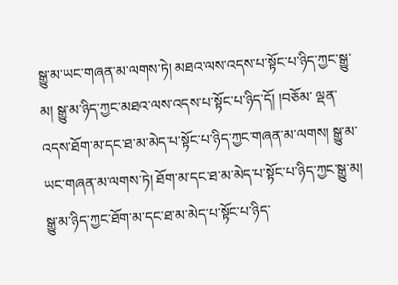སྒྱུ་མ་ཡང་གཞན་མ་ལགས་ཏེ། མཐའ་ལས་འདས་པ་སྟོང་པ་ཉིད་ཀྱང་སྒྱུ་མ། སྒྱུ་མ་ཉིད་ཀྱང་མཐའ་ལས་འདས་པ་སྟོང་པ་ཉིད་དོ། །བཅོམ་ ལྡན་འདས་ཐོག་མ་དང་ཐ་མ་མེད་པ་སྟོང་པ་ཉིད་ཀྱང་གཞན་མ་ལགས། སྒྱུ་མ་ཡང་གཞན་མ་ལགས་ཏེ། ཐོག་མ་དང་ཐ་མ་མེད་པ་སྟོང་པ་ཉིད་ཀྱང་སྒྱུ་མ། སྒྱུ་མ་ཉིད་ཀྱང་ཐོག་མ་དང་ཐ་མ་མེད་པ་སྟོང་པ་ཉིད་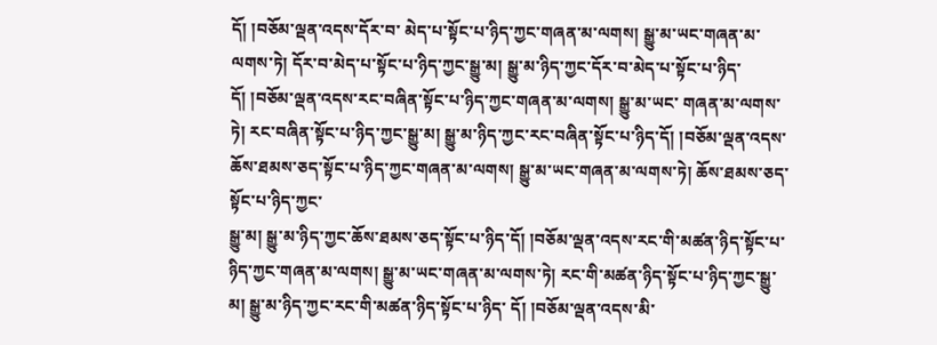དོ། །བཅོམ་ལྡན་འདས་དོར་བ་ མེད་པ་སྟོང་པ་ཉིད་ཀྱང་གཞན་མ་ལགས། སྒྱུ་མ་ཡང་གཞན་མ་ལགས་ཏེ། དོར་བ་མེད་པ་སྟོང་པ་ཉིད་ཀྱང་སྒྱུ་མ། སྒྱུ་མ་ཉིད་ཀྱང་དོར་བ་མེད་པ་སྟོང་པ་ཉིད་དོ། །བཅོམ་ལྡན་འདས་རང་བཞིན་སྟོང་པ་ཉིད་ཀྱང་གཞན་མ་ལགས། སྒྱུ་མ་ཡང་ གཞན་མ་ལགས་ཏེ། རང་བཞིན་སྟོང་པ་ཉིད་ཀྱང་སྒྱུ་མ། སྒྱུ་མ་ཉིད་ཀྱང་རང་བཞིན་སྟོང་པ་ཉིད་དོ། །བཅོམ་ལྡན་འདས་ཆོས་ཐམས་ཅད་སྟོང་པ་ཉིད་ཀྱང་གཞན་མ་ལགས། སྒྱུ་མ་ཡང་གཞན་མ་ལགས་ཏེ། ཆོས་ཐམས་ཅད་སྟོང་པ་ཉིད་ཀྱང་
སྒྱུ་མ། སྒྱུ་མ་ཉིད་ཀྱང་ཆོས་ཐམས་ཅད་སྟོང་པ་ཉིད་དོ། །བཅོམ་ལྡན་འདས་རང་གི་མཚན་ཉིད་སྟོང་པ་ཉིད་ཀྱང་གཞན་མ་ལགས། སྒྱུ་མ་ཡང་གཞན་མ་ལགས་ཏེ། རང་གི་མཚན་ཉིད་སྟོང་པ་ཉིད་ཀྱང་སྒྱུ་མ། སྒྱུ་མ་ཉིད་ཀྱང་རང་གི་མཚན་ཉིད་སྟོང་པ་ཉིད་ དོ། །བཅོམ་ལྡན་འདས་མི་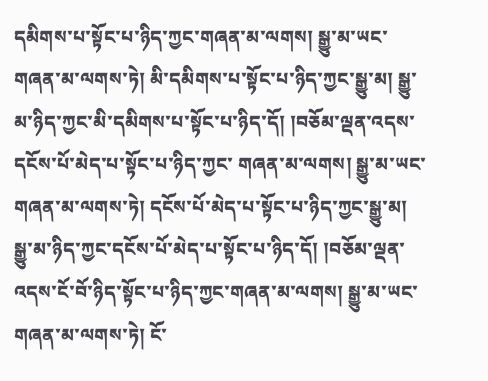དམིགས་པ་སྟོང་པ་ཉིད་ཀྱང་གཞན་མ་ལགས། སྒྱུ་མ་ཡང་གཞན་མ་ལགས་ཏེ། མི་དམིགས་པ་སྟོང་པ་ཉིད་ཀྱང་སྒྱུ་མ། སྒྱུ་མ་ཉིད་ཀྱང་མི་དམིགས་པ་སྟོང་པ་ཉིད་དོ། །བཅོམ་ལྡན་འདས་དངོས་པོ་མེད་པ་སྟོང་པ་ཉིད་ཀྱང་ གཞན་མ་ལགས། སྒྱུ་མ་ཡང་གཞན་མ་ལགས་ཏེ། དངོས་པོ་མེད་པ་སྟོང་པ་ཉིད་ཀྱང་སྒྱུ་མ། སྒྱུ་མ་ཉིད་ཀྱང་དངོས་པོ་མེད་པ་སྟོང་པ་ཉིད་དོ། །བཅོམ་ལྡན་འདས་ངོ་བོ་ཉིད་སྟོང་པ་ཉིད་ཀྱང་གཞན་མ་ལགས། སྒྱུ་མ་ཡང་གཞན་མ་ལགས་ཏེ། ངོ་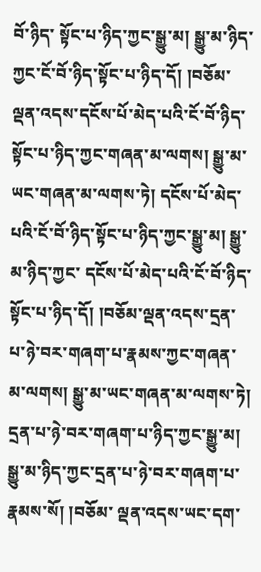བོ་ཉིད་ སྟོང་པ་ཉིད་ཀྱང་སྒྱུ་མ། སྒྱུ་མ་ཉིད་ཀྱང་ངོ་བོ་ཉིད་སྟོང་པ་ཉིད་དོ། །བཅོམ་ལྡན་འདས་དངོས་པོ་མེད་པའི་ངོ་བོ་ཉིད་སྟོང་པ་ཉིད་ཀྱང་གཞན་མ་ལགས། སྒྱུ་མ་ཡང་གཞན་མ་ལགས་ཏེ། དངོས་པོ་མེད་པའི་ངོ་བོ་ཉིད་སྟོང་པ་ཉིད་ཀྱང་སྒྱུ་མ། སྒྱུ་མ་ཉིད་ཀྱང་ དངོས་པོ་མེད་པའི་ངོ་བོ་ཉིད་སྟོང་པ་ཉིད་དོ། །བཅོམ་ལྡན་འདས་དྲན་པ་ཉེ་བར་གཞག་པ་རྣམས་ཀྱང་གཞན་མ་ལགས། སྒྱུ་མ་ཡང་གཞན་མ་ལགས་ཏེ། དྲན་པ་ཉེ་བར་གཞག་པ་ཉིད་ཀྱང་སྒྱུ་མ། སྒྱུ་མ་ཉིད་ཀྱང་དྲན་པ་ཉེ་བར་གཞག་པ་རྣམས་སོ། །བཅོམ་ ལྡན་འདས་ཡང་དག་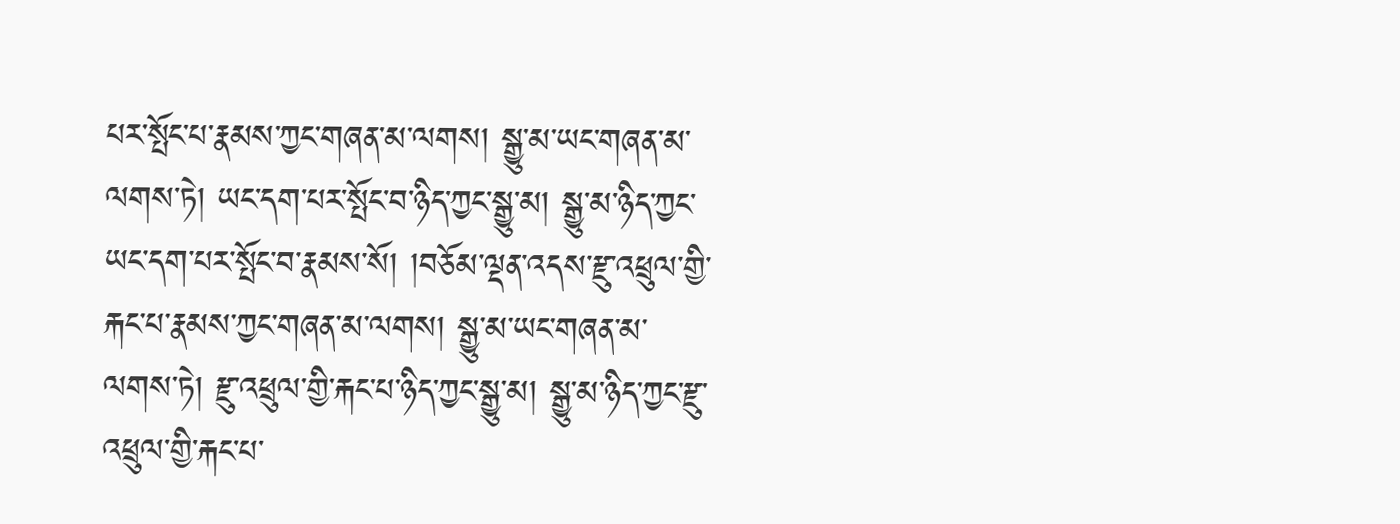པར་སྤོང་པ་རྣམས་ཀྱང་གཞན་མ་ལགས། སྒྱུ་མ་ཡང་གཞན་མ་ལགས་ཏེ། ཡང་དག་པར་སྤོང་བ་ཉིད་ཀྱང་སྒྱུ་མ། སྒྱུ་མ་ཉིད་ཀྱང་ཡང་དག་པར་སྤོང་བ་རྣམས་སོ། །བཅོམ་ལྡན་འདས་རྫུ་འཕྲུལ་གྱི་རྐང་པ་རྣམས་ཀྱང་གཞན་མ་ལགས། སྒྱུ་མ་ཡང་གཞན་མ་ལགས་ཏེ། རྫུ་འཕྲུལ་གྱི་རྐང་པ་ཉིད་ཀྱང་སྒྱུ་མ། སྒྱུ་མ་ཉིད་ཀྱང་རྫུ་འཕྲུལ་གྱི་རྐང་པ་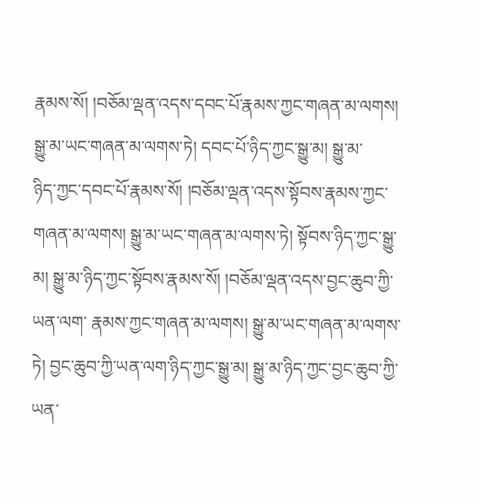རྣམས་སོ། །བཅོམ་ལྡན་འདས་དབང་པོ་རྣམས་ཀྱང་གཞན་མ་ལགས། སྒྱུ་མ་ཡང་གཞན་མ་ལགས་ཏེ། དབང་པོ་ཉིད་ཀྱང་སྒྱུ་མ། སྒྱུ་མ་
ཉིད་ཀྱང་དབང་པོ་རྣམས་སོ། །བཅོམ་ལྡན་འདས་སྟོབས་རྣམས་ཀྱང་གཞན་མ་ལགས། སྒྱུ་མ་ཡང་གཞན་མ་ལགས་ཏེ། སྟོབས་ཉིད་ཀྱང་སྒྱུ་མ། སྒྱུ་མ་ཉིད་ཀྱང་སྟོབས་རྣམས་སོ། །བཅོམ་ལྡན་འདས་བྱང་ཆུབ་ཀྱི་ཡན་ལག་ རྣམས་ཀྱང་གཞན་མ་ལགས། སྒྱུ་མ་ཡང་གཞན་མ་ལགས་ཏེ། བྱང་ཆུབ་ཀྱི་ཡན་ལག་ཉིད་ཀྱང་སྒྱུ་མ། སྒྱུ་མ་ཉིད་ཀྱང་བྱང་ཆུབ་ཀྱི་ཡན་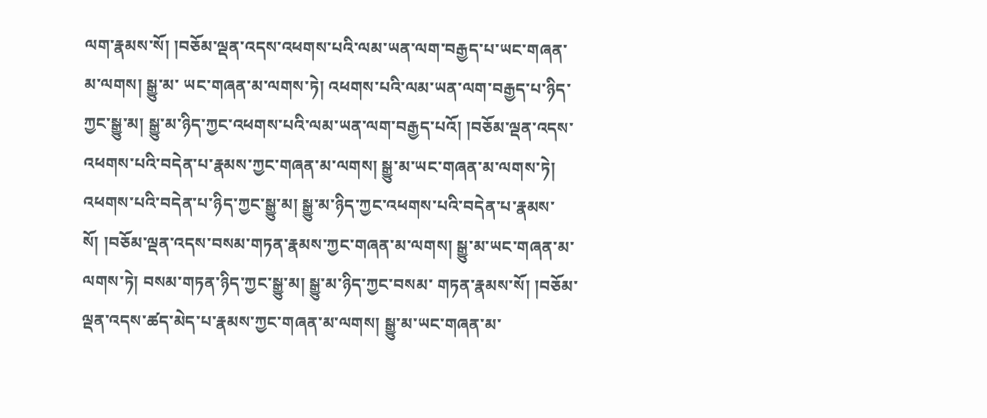ལག་རྣམས་སོ། །བཅོམ་ལྡན་འདས་འཕགས་པའི་ལམ་ཡན་ལག་བརྒྱད་པ་ཡང་གཞན་མ་ལགས། སྒྱུ་མ་ ཡང་གཞན་མ་ལགས་ཏེ། འཕགས་པའི་ལམ་ཡན་ལག་བརྒྱད་པ་ཉིད་ཀྱང་སྒྱུ་མ། སྒྱུ་མ་ཉིད་ཀྱང་འཕགས་པའི་ལམ་ཡན་ལག་བརྒྱད་པའོ། །བཅོམ་ལྡན་འདས་འཕགས་པའི་བདེན་པ་རྣམས་ཀྱང་གཞན་མ་ལགས། སྒྱུ་མ་ཡང་གཞན་མ་ལགས་ཏེ། འཕགས་པའི་བདེན་པ་ཉིད་ཀྱང་སྒྱུ་མ། སྒྱུ་མ་ཉིད་ཀྱང་འཕགས་པའི་བདེན་པ་རྣམས་སོ། །བཅོམ་ལྡན་འདས་བསམ་གཏན་རྣམས་ཀྱང་གཞན་མ་ལགས། སྒྱུ་མ་ཡང་གཞན་མ་ལགས་ཏེ། བསམ་གཏན་ཉིད་ཀྱང་སྒྱུ་མ། སྒྱུ་མ་ཉིད་ཀྱང་བསམ་ གཏན་རྣམས་སོ། །བཅོམ་ལྡན་འདས་ཚད་མེད་པ་རྣམས་ཀྱང་གཞན་མ་ལགས། སྒྱུ་མ་ཡང་གཞན་མ་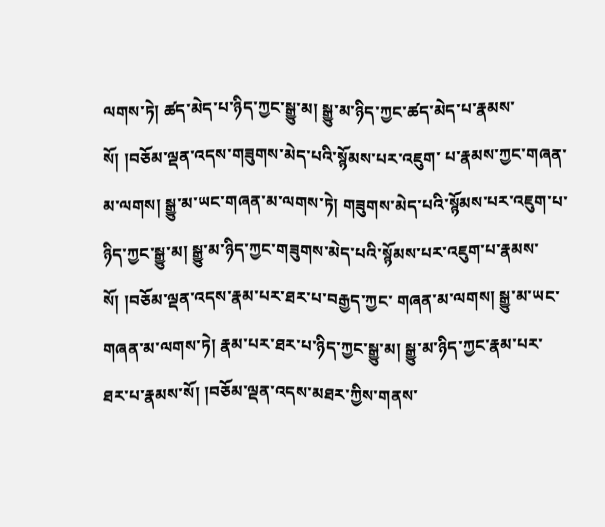ལགས་ཏེ། ཚད་མེད་པ་ཉིད་ཀྱང་སྒྱུ་མ། སྒྱུ་མ་ཉིད་ཀྱང་ཚད་མེད་པ་རྣམས་སོ། །བཅོམ་ལྡན་འདས་གཟུགས་མེད་པའི་སྙོམས་པར་འཇུག་ པ་རྣམས་ཀྱང་གཞན་མ་ལགས། སྒྱུ་མ་ཡང་གཞན་མ་ལགས་ཏེ། གཟུགས་མེད་པའི་སྙོམས་པར་འཇུག་པ་ཉིད་ཀྱང་སྒྱུ་མ། སྒྱུ་མ་ཉིད་ཀྱང་གཟུགས་མེད་པའི་སྙོམས་པར་འཇུག་པ་རྣམས་སོ། །བཅོམ་ལྡན་འདས་རྣམ་པར་ཐར་པ་བརྒྱད་ཀྱང་ གཞན་མ་ལགས། སྒྱུ་མ་ཡང་གཞན་མ་ལགས་ཏེ། རྣམ་པར་ཐར་པ་ཉིད་ཀྱང་སྒྱུ་མ། སྒྱུ་མ་ཉིད་ཀྱང་རྣམ་པར་ཐར་པ་རྣམས་སོ། །བཅོམ་ལྡན་འདས་མཐར་ཀྱིས་གནས་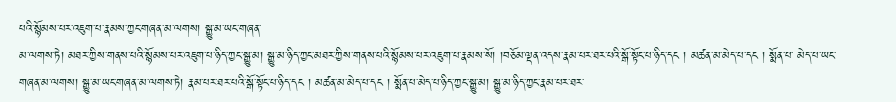པའི་སྙོམས་པར་འཇུག་པ་རྣམས་ཀྱང་གཞན་མ་ལགས། སྒྱུ་མ་ཡང་གཞན་
མ་ལགས་ཏེ། མཐར་ཀྱིས་གནས་པའི་སྙོམས་པར་འཇུག་པ་ཉིད་ཀྱང་སྒྱུ་མ། སྒྱུ་མ་ཉིད་ཀྱང་མཐར་ཀྱིས་གནས་པའི་སྙོམས་པར་འཇུག་པ་རྣམས་སོ། །བཅོམ་ལྡན་འདས་རྣམ་པར་ཐར་པའི་སྒོ་སྟོང་པ་ཉིད་དང ། མཚན་མ་མེད་པ་དང ། སྨོན་པ་ མེད་པ་ཡང་གཞན་མ་ལགས། སྒྱུ་མ་ཡང་གཞན་མ་ལགས་ཏེ། རྣམ་པར་ཐར་པའི་སྒོ་སྟོང་པ་ཉིད་དང ། མཚན་མ་མེད་པ་དང ། སྨོན་པ་མེད་པ་ཉིད་ཀྱང་སྒྱུ་མ། སྒྱུ་མ་ཉིད་ཀྱང་རྣམ་པར་ཐར་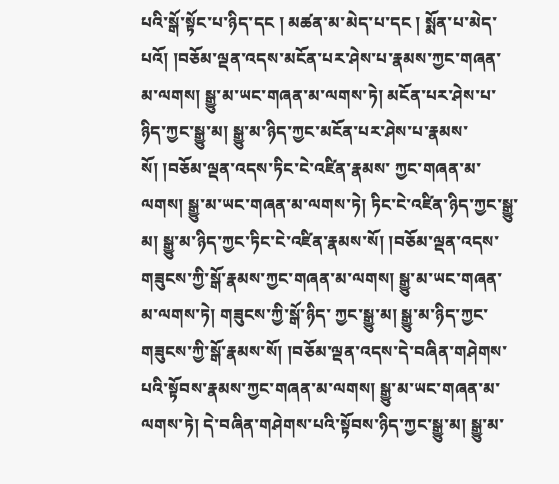པའི་སྒོ་སྟོང་པ་ཉིད་དང ། མཚན་མ་མེད་པ་དང ། སྨོན་པ་མེད་པའོ། །བཅོམ་ལྡན་འདས་མངོན་པར་ཤེས་པ་རྣམས་ཀྱང་གཞན་མ་ལགས། སྒྱུ་མ་ཡང་གཞན་མ་ལགས་ཏེ། མངོན་པར་ཤེས་པ་ཉིད་ཀྱང་སྒྱུ་མ། སྒྱུ་མ་ཉིད་ཀྱང་མངོན་པར་ཤེས་པ་རྣམས་སོ། །བཅོམ་ལྡན་འདས་ཏིང་ངེ་འཛིན་རྣམས་ ཀྱང་གཞན་མ་ལགས། སྒྱུ་མ་ཡང་གཞན་མ་ལགས་ཏེ། ཏིང་ངེ་འཛིན་ཉིད་ཀྱང་སྒྱུ་མ། སྒྱུ་མ་ཉིད་ཀྱང་ཏིང་ངེ་འཛིན་རྣམས་སོ། །བཅོམ་ལྡན་འདས་གཟུངས་ཀྱི་སྒོ་རྣམས་ཀྱང་གཞན་མ་ལགས། སྒྱུ་མ་ཡང་གཞན་མ་ལགས་ཏེ། གཟུངས་ཀྱི་སྒོ་ཉིད་ ཀྱང་སྒྱུ་མ། སྒྱུ་མ་ཉིད་ཀྱང་གཟུངས་ཀྱི་སྒོ་རྣམས་སོ། །བཅོམ་ལྡན་འདས་དེ་བཞིན་གཤེགས་པའི་སྟོབས་རྣམས་ཀྱང་གཞན་མ་ལགས། སྒྱུ་མ་ཡང་གཞན་མ་ལགས་ཏེ། དེ་བཞིན་གཤེགས་པའི་སྟོབས་ཉིད་ཀྱང་སྒྱུ་མ། སྒྱུ་མ་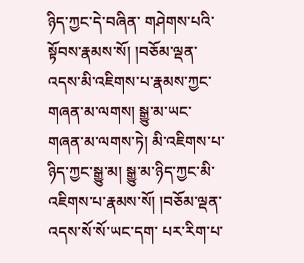ཉིད་ཀྱང་དེ་བཞིན་ གཤེགས་པའི་སྟོབས་རྣམས་སོ། །བཅོམ་ལྡན་འདས་མི་འཇིགས་པ་རྣམས་ཀྱང་གཞན་མ་ལགས། སྒྱུ་མ་ཡང་གཞན་མ་ལགས་ཏེ། མི་འཇིགས་པ་ཉིད་ཀྱང་སྒྱུ་མ། སྒྱུ་མ་ཉིད་ཀྱང་མི་འཇིགས་པ་རྣམས་སོ། །བཅོམ་ལྡན་འདས་སོ་སོ་ཡང་དག་ པར་རིག་པ་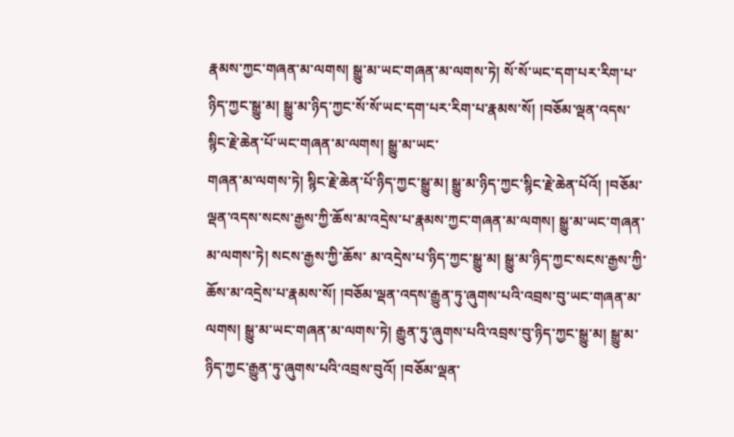རྣམས་ཀྱང་གཞན་མ་ལགས། སྒྱུ་མ་ཡང་གཞན་མ་ལགས་ཏེ། སོ་སོ་ཡང་དག་པར་རིག་པ་ཉིད་ཀྱང་སྒྱུ་མ། སྒྱུ་མ་ཉིད་ཀྱང་སོ་སོ་ཡང་དག་པར་རིག་པ་རྣམས་སོ། །བཅོམ་ལྡན་འདས་སྙིང་རྗེ་ཆེན་པོ་ཡང་གཞན་མ་ལགས། སྒྱུ་མ་ཡང་
གཞན་མ་ལགས་ཏེ། སྙིང་རྗེ་ཆེན་པོ་ཉིད་ཀྱང་སྒྱུ་མ། སྒྱུ་མ་ཉིད་ཀྱང་སྙིང་རྗེ་ཆེན་པོའོ། །བཅོམ་ལྡན་འདས་སངས་རྒྱས་ཀྱི་ཆོས་མ་འདྲེས་པ་རྣམས་ཀྱང་གཞན་མ་ལགས། སྒྱུ་མ་ཡང་གཞན་མ་ལགས་ཏེ། སངས་རྒྱས་ཀྱི་ཆོས་ མ་འདྲེས་པ་ཉིད་ཀྱང་སྒྱུ་མ། སྒྱུ་མ་ཉིད་ཀྱང་སངས་རྒྱས་ཀྱི་ཆོས་མ་འདྲེས་པ་རྣམས་སོ། །བཅོམ་ལྡན་འདས་རྒྱུན་ཏུ་ཞུགས་པའི་འབྲས་བུ་ཡང་གཞན་མ་ལགས། སྒྱུ་མ་ཡང་གཞན་མ་ལགས་ཏེ། རྒྱུན་ཏུ་ཞུགས་པའི་འབྲས་བུ་ཉིད་ཀྱང་སྒྱུ་མ། སྒྱུ་མ་ ཉིད་ཀྱང་རྒྱུན་ཏུ་ཞུགས་པའི་འབྲས་བུའོ། །བཅོམ་ལྡན་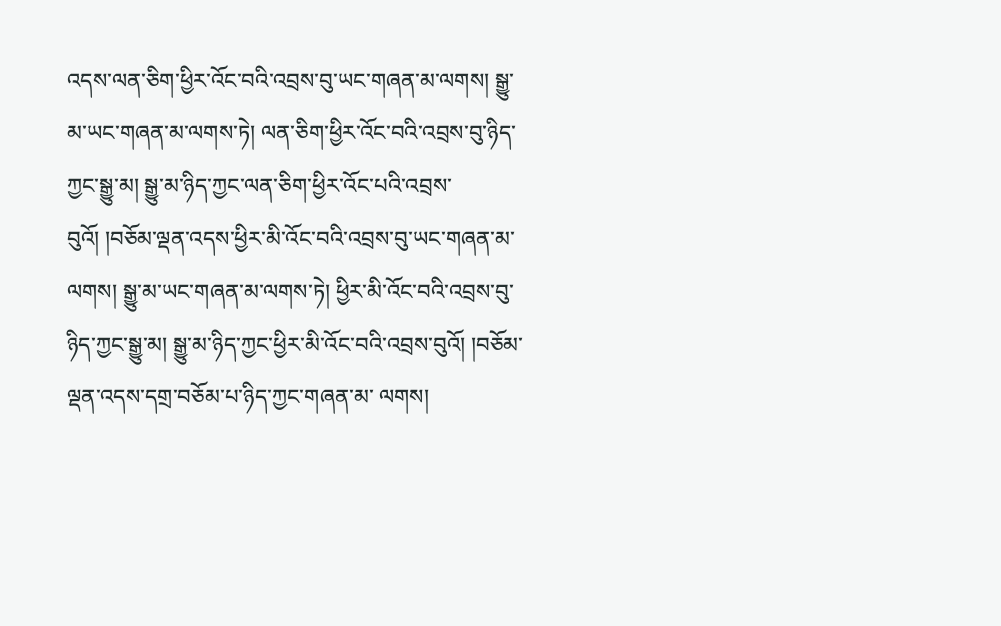འདས་ལན་ཅིག་ཕྱིར་འོང་བའི་འབྲས་བུ་ཡང་གཞན་མ་ལགས། སྒྱུ་མ་ཡང་གཞན་མ་ལགས་ཏེ། ལན་ཅིག་ཕྱིར་འོང་བའི་འབྲས་བུ་ཉིད་ཀྱང་སྒྱུ་མ། སྒྱུ་མ་ཉིད་ཀྱང་ལན་ཅིག་ཕྱིར་འོང་པའི་འབྲས་ བུའོ། །བཅོམ་ལྡན་འདས་ཕྱིར་མི་འོང་བའི་འབྲས་བུ་ཡང་གཞན་མ་ལགས། སྒྱུ་མ་ཡང་གཞན་མ་ལགས་ཏེ། ཕྱིར་མི་འོང་བའི་འབྲས་བུ་ཉིད་ཀྱང་སྒྱུ་མ། སྒྱུ་མ་ཉིད་ཀྱང་ཕྱིར་མི་འོང་བའི་འབྲས་བུའོ། །བཅོམ་ལྡན་འདས་དགྲ་བཅོམ་པ་ཉིད་ཀྱང་གཞན་མ་ ལགས།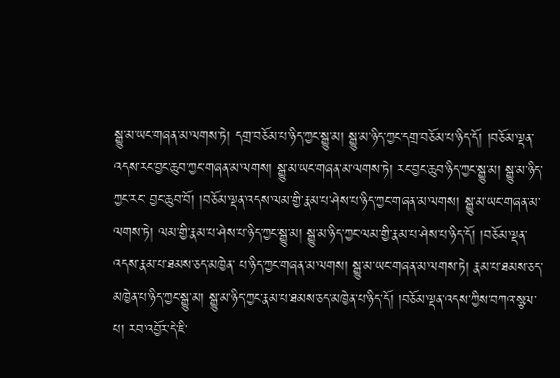སྒྱུ་མ་ཡང་གཞན་མ་ལགས་ཏེ། དགྲ་བཅོམ་པ་ཉིད་ཀྱང་སྒྱུ་མ། སྒྱུ་མ་ཉིད་ཀྱང་དགྲ་བཅོམ་པ་ཉིད་དོ། །བཅོམ་ལྡན་འདས་རང་བྱང་ཆུབ་ཀྱང་གཞན་མ་ལགས། སྒྱུ་མ་ཡང་གཞན་མ་ལགས་ཏེ། རང་བྱང་ཆུབ་ཉིད་ཀྱང་སྒྱུ་མ། སྒྱུ་མ་ཉིད་ཀྱང་རང་ བྱང་ཆུབ་བོ། །བཅོམ་ལྡན་འདས་ལམ་གྱི་རྣམ་པ་ཤེས་པ་ཉིད་ཀྱང་གཞན་མ་ལགས། སྒྱུ་མ་ཡང་གཞན་མ་ལགས་ཏེ། ལམ་གྱི་རྣམ་པ་ཤེས་པ་ཉིད་ཀྱང་སྒྱུ་མ། སྒྱུ་མ་ཉིད་ཀྱང་ལམ་གྱི་རྣམ་པ་ཤེས་པ་ཉིད་དོ། །བཅོམ་ལྡན་འདས་རྣམ་པ་ཐམས་ཅད་མཁྱེན་ པ་ཉིད་ཀྱང་གཞན་མ་ལགས། སྒྱུ་མ་ཡང་གཞན་མ་ལགས་ཏེ། རྣམ་པ་ཐམས་ཅད་མཁྱེན་པ་ཉིད་ཀྱང་སྒྱུ་མ། སྒྱུ་མ་ཉིད་ཀྱང་རྣམ་པ་ཐམས་ཅད་མཁྱེན་པ་ཉིད་དོ། །བཅོམ་ལྡན་འདས་ཀྱིས་བཀའ་སྩལ་པ། རབ་འབྱོར་དེ་ཇི་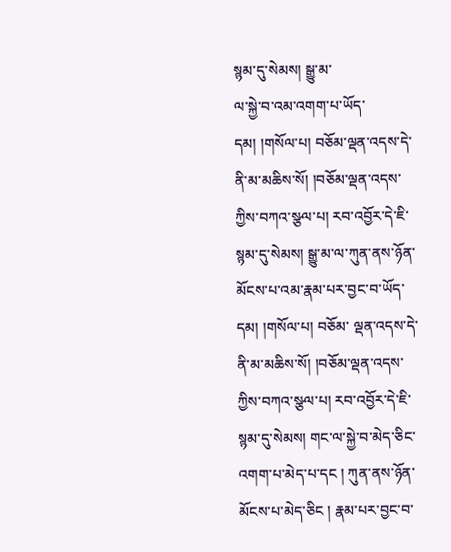སྙམ་དུ་སེམས། སྒྱུ་མ་
ལ་སྐྱེ་བ་འམ་འགག་པ་ཡོད་དམ། །གསོལ་པ། བཅོམ་ལྡན་འདས་དེ་ནི་མ་མཆིས་སོ། །བཅོམ་ལྡན་འདས་ཀྱིས་བཀའ་སྩལ་པ། རབ་འབྱོར་དེ་ཇི་སྙམ་དུ་སེམས། སྒྱུ་མ་ལ་ཀུན་ནས་ཉོན་མོངས་པ་འམ་རྣམ་པར་བྱང་བ་ཡོད་དམ། །གསོལ་པ། བཅོམ་ ལྡན་འདས་དེ་ནི་མ་མཆིས་སོ། །བཅོམ་ལྡན་འདས་ཀྱིས་བཀའ་སྩལ་པ། རབ་འབྱོར་དེ་ཇི་སྙམ་དུ་སེམས། གང་ལ་སྐྱེ་བ་མེད་ཅིང་འགག་པ་མེད་པ་དང ། ཀུན་ནས་ཉོན་མོངས་པ་མེད་ཅིང ། རྣམ་པར་བྱང་བ་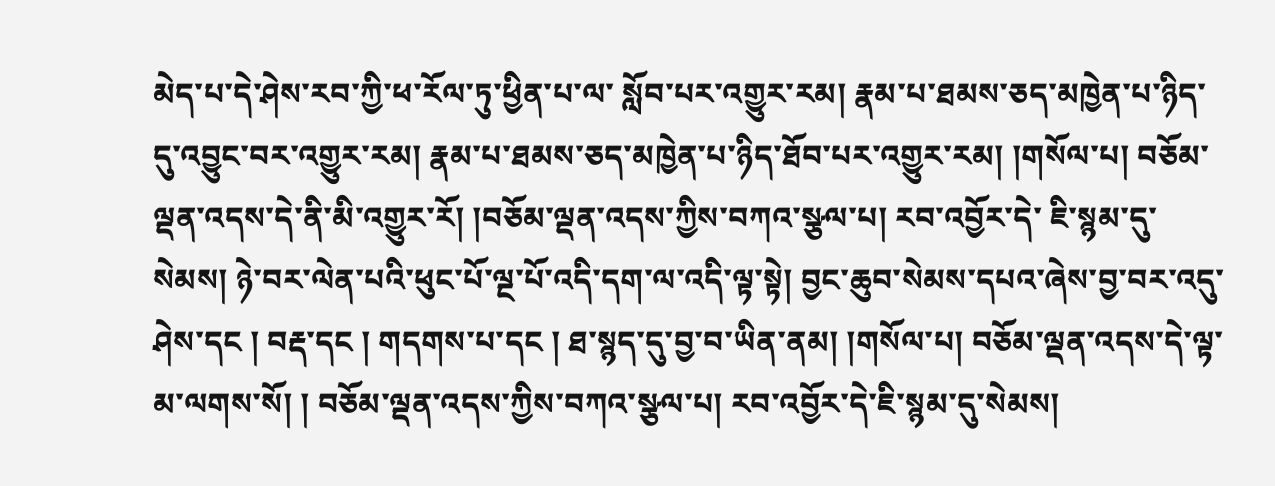མེད་པ་དེ་ཤེས་རབ་ཀྱི་ཕ་རོལ་ཏུ་ཕྱིན་པ་ལ་ སློབ་པར་འགྱུར་རམ། རྣམ་པ་ཐམས་ཅད་མཁྱེན་པ་ཉིད་དུ་འབྱུང་བར་འགྱུར་རམ། རྣམ་པ་ཐམས་ཅད་མཁྱེན་པ་ཉིད་ཐོབ་པར་འགྱུར་རམ། །གསོལ་པ། བཅོམ་ལྡན་འདས་དེ་ནི་མི་འགྱུར་རོ། །བཅོམ་ལྡན་འདས་ཀྱིས་བཀའ་སྩལ་པ། རབ་འབྱོར་དེ་ ཇི་སྙམ་དུ་སེམས། ཉེ་བར་ལེན་པའི་ཕུང་པོ་ལྔ་པོ་འདི་དག་ལ་འདི་ལྟ་སྟེ། བྱང་ཆུབ་སེམས་དཔའ་ཞེས་བྱ་བར་འདུ་ཤེས་དང ། བརྡ་དང ། གདགས་པ་དང ། ཐ་སྙད་དུ་བྱ་བ་ཡིན་ནམ། །གསོལ་པ། བཅོམ་ལྡན་འདས་དེ་ལྟ་མ་ལགས་སོ། ། བཅོམ་ལྡན་འདས་ཀྱིས་བཀའ་སྩལ་པ། རབ་འབྱོར་དེ་ཇི་སྙམ་དུ་སེམས།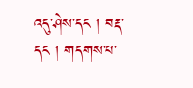འདུ་ཤེས་དང ། བརྡ་དང ། གདགས་པ་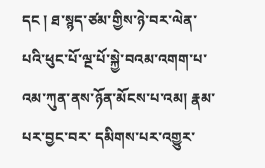དང ། ཐ་སྙད་ཙམ་གྱིས་ཉེ་བར་ལེན་པའི་ཕུང་པོ་ལྔ་པོ་སྐྱེ་བའམ་འགག་པ་འམ་ཀུན་ནས་ཉོན་མོངས་པ་འམ། རྣམ་པར་བྱང་བར་ དམིགས་པར་འགྱུར་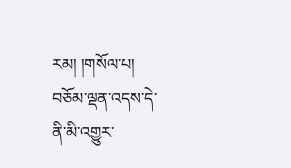རམ། །གསོལ་པ། བཅོམ་ལྡན་འདས་དེ་ནི་མི་འགྱུར་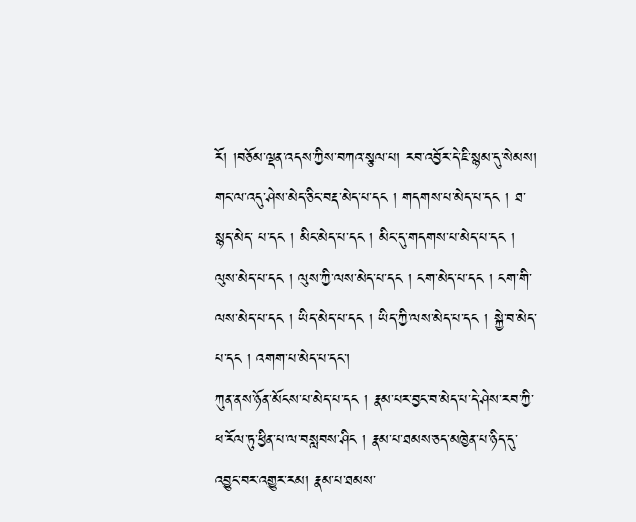རོ། །བཅོམ་ལྡན་འདས་ཀྱིས་བཀའ་སྩལ་པ། རབ་འབྱོར་དེ་ཇི་སྙམ་དུ་སེམས། གང་ལ་འདུ་ཤེས་མེད་ཅིང་བརྡ་མེད་པ་དང ། གདགས་པ་མེད་པ་དང ། ཐ་སྙད་མེད་ པ་དང ། མིང་མེད་པ་དང ། མིང་དུ་གདགས་པ་མེད་པ་དང ། ལུས་མེད་པ་དང ། ལུས་ཀྱི་ལས་མེད་པ་དང ། ངག་མེད་པ་དང ། ངག་གི་ལས་མེད་པ་དང ། ཡིད་མེད་པ་དང ། ཡིད་ཀྱི་ལས་མེད་པ་དང ། སྐྱེ་བ་མེད་པ་དང ། འགག་པ་མེད་པ་དང་།
ཀུན་ནས་ཉོན་མོངས་པ་མེད་པ་དང ། རྣམ་པར་བྱང་བ་མེད་པ་དེ་ཤེས་རབ་ཀྱི་ཕ་རོལ་ཏུ་ཕྱིན་པ་ལ་བསླབས་ཤིང ། རྣམ་པ་ཐམས་ཅད་མཁྱེན་པ་ཉིད་དུ་འབྱུང་བར་འགྱུར་རམ། རྣམ་པ་ཐམས་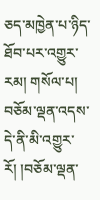ཅད་མཁྱེན་པ་ཉིད་ཐོབ་པར་འགྱུར་རམ། གསོལ་པ། བཅོམ་ལྡན་འདས་དེ་ནི་མི་འགྱུར་རོ། །བཅོམ་ལྡན་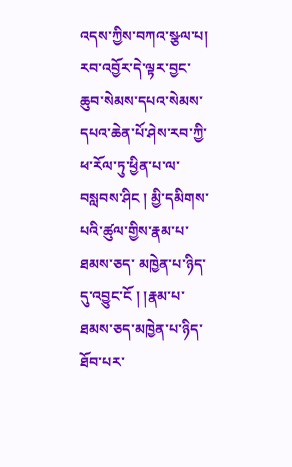འདས་ཀྱིས་བཀའ་སྩལ་པ། རབ་འབྱོར་དེ་ལྟར་བྱང་ཆུབ་སེམས་དཔའ་སེམས་དཔའ་ཆེན་པོ་ཤེས་རབ་ཀྱི་ཕ་རོལ་ཏུ་ཕྱིན་པ་ལ་བསླབས་ཤིང ། མྱི་དམིགས་པའི་ཚུལ་གྱིས་རྣམ་པ་ཐམས་ཅད་ མཁྱེན་པ་ཉིད་དུ་འབྱུང་ངོ ། །རྣམ་པ་ཐམས་ཅད་མཁྱེན་པ་ཉིད་ཐོབ་པར་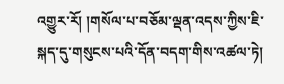འགྱུར་རོ། །གསོལ་པ་བཅོམ་ལྡན་འདས་ཀྱིས་ཇི་སྐད་དུ་གསུངས་པའི་དོན་བདག་གིས་འཚལ་ཏེ།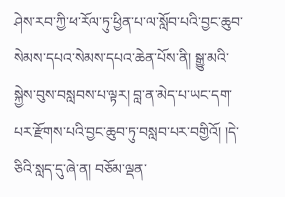ཤེས་རབ་ཀྱི་ཕ་རོལ་ཏུ་ཕྱིན་པ་ལ་སློབ་པའི་བྱང་ཆུབ་སེམས་དཔའ་སེམས་དཔའ་ཆེན་པོས་ནི། སྒྱུ་མའི་ སྐྱེས་བུས་བསླབས་པ་ལྟར། བླ་ན་མེད་པ་ཡང་དག་པར་རྫོགས་པའི་བྱང་ཆུབ་ཏུ་བསླབ་པར་བགྱིའོ། །དེ་ཅིའི་སླད་དུ་ཞེ་ན། བཅོམ་ལྡན་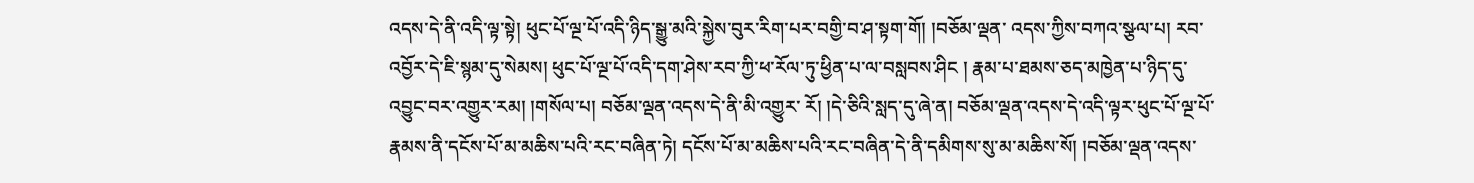འདས་དེ་ནི་འདི་ལྟ་སྟེ། ཕུང་པོ་ལྔ་པོ་འདི་ཉིད་སྒྱུ་མའི་སྐྱེས་བུར་རིག་པར་བགྱི་བ་ཤ་སྟག་གོ། །བཅོམ་ལྡན་ འདས་ཀྱིས་བཀའ་སྩལ་པ། རབ་འབྱོར་དེ་ཇི་སྙམ་དུ་སེམས། ཕུང་པོ་ལྔ་པོ་འདི་དག་ཤེས་རབ་ཀྱི་ཕ་རོལ་ཏུ་ཕྱིན་པ་ལ་བསླབས་ཤིང ། རྣམ་པ་ཐམས་ཅད་མཁྱེན་པ་ཉིད་དུ་འབྱུང་བར་འགྱུར་རམ། །གསོལ་པ། བཅོམ་ལྡན་འདས་དེ་ནི་མི་འགྱུར་ རོ། །དེ་ཅིའི་སླད་དུ་ཞེ་ན། བཅོམ་ལྡན་འདས་དེ་འདི་ལྟར་ཕུང་པོ་ལྔ་པོ་རྣམས་ནི་དངོས་པོ་མ་མཆིས་པའི་རང་བཞིན་ཏེ། དངོས་པོ་མ་མཆིས་པའི་རང་བཞིན་དེ་ནི་དམིགས་སུ་མ་མཆིས་སོ། །བཅོམ་ལྡན་འདས་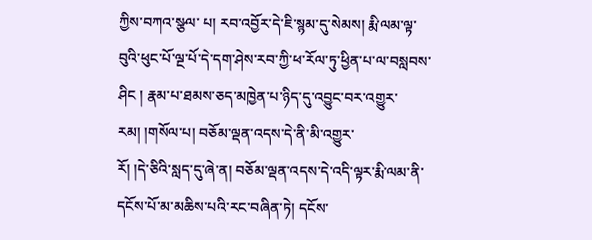ཀྱིས་བཀའ་སྩལ་ པ། རབ་འབྱོར་དེ་ཇི་སྙམ་དུ་སེམས། རྨི་ལམ་ལྟ་བུའི་ཕུང་པོ་ལྔ་པོ་དེ་དག་ཤེས་རབ་ཀྱི་ཕ་རོལ་ཏུ་ཕྱིན་པ་ལ་བསླབས་ཤིང ། རྣམ་པ་ཐམས་ཅད་མཁྱེན་པ་ཉིད་དུ་འབྱུང་བར་འགྱུར་རམ། །གསོལ་པ། བཅོམ་ལྡན་འདས་དེ་ནི་མི་འགྱུར་
རོ། །དེ་ཅིའི་སླད་དུ་ཞེ་ན། བཅོམ་ལྡན་འདས་དེ་འདི་ལྟར་རྨི་ལམ་ནི་དངོས་པོ་མ་མཆིས་པའི་རང་བཞིན་ཏེ། དངོས་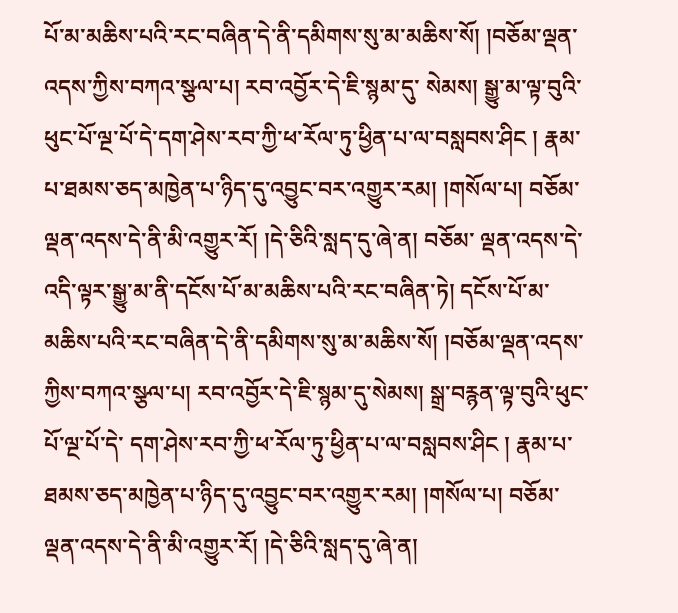པོ་མ་མཆིས་པའི་རང་བཞིན་དེ་ནི་དམིགས་སུ་མ་མཆིས་སོ། །བཅོམ་ལྡན་འདས་ཀྱིས་བཀའ་སྩལ་པ། རབ་འབྱོར་དེ་ཇི་སྙམ་དུ་ སེམས། སྒྱུ་མ་ལྟ་བུའི་ཕུང་པོ་ལྔ་པོ་དེ་དག་ཤེས་རབ་ཀྱི་ཕ་རོལ་ཏུ་ཕྱིན་པ་ལ་བསླབས་ཤིང ། རྣམ་པ་ཐམས་ཅད་མཁྱེན་པ་ཉིད་དུ་འབྱུང་བར་འགྱུར་རམ། །གསོལ་པ། བཅོམ་ལྡན་འདས་དེ་ནི་མི་འགྱུར་རོ། །དེ་ཅིའི་སླད་དུ་ཞེ་ན། བཅོམ་ ལྡན་འདས་དེ་འདི་ལྟར་སྒྱུ་མ་ནི་དངོས་པོ་མ་མཆིས་པའི་རང་བཞིན་ཏེ། དངོས་པོ་མ་མཆིས་པའི་རང་བཞིན་དེ་ནི་དམིགས་སུ་མ་མཆིས་སོ། །བཅོམ་ལྡན་འདས་ཀྱིས་བཀའ་སྩལ་པ། རབ་འབྱོར་དེ་ཇི་སྙམ་དུ་སེམས། སྒྲ་བརྙན་ལྟ་བུའི་ཕུང་པོ་ལྔ་པོ་དེ་ དག་ཤེས་རབ་ཀྱི་ཕ་རོལ་ཏུ་ཕྱིན་པ་ལ་བསླབས་ཤིང ། རྣམ་པ་ཐམས་ཅད་མཁྱེན་པ་ཉིད་དུ་འབྱུང་བར་འགྱུར་རམ། །གསོལ་པ། བཅོམ་ལྡན་འདས་དེ་ནི་མི་འགྱུར་རོ། །དེ་ཅིའི་སླད་དུ་ཞེ་ན།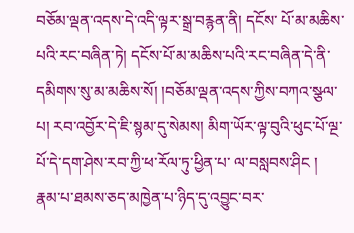བཅོམ་ལྡན་འདས་དེ་འདི་ལྟར་སྒྲ་བརྙན་ནི། དངོས་ པོ་མ་མཆིས་པའི་རང་བཞིན་ཏེ། དངོས་པོ་མ་མཆིས་པའི་རང་བཞིན་དེ་ནི་དམིགས་སུ་མ་མཆིས་སོ། །བཅོམ་ལྡན་འདས་ཀྱིས་བཀའ་སྩལ་པ། རབ་འབྱོར་དེ་ཇི་སྙམ་དུ་སེམས། མིག་ཡོར་ལྟ་བུའི་ཕུང་པོ་ལྔ་པོ་དེ་དག་ཤེས་རབ་ཀྱི་ཕ་རོལ་ཏུ་ཕྱིན་པ་ ལ་བསླབས་ཤིང ། རྣམ་པ་ཐམས་ཅད་མཁྱེན་པ་ཉིད་དུ་འབྱུང་བར་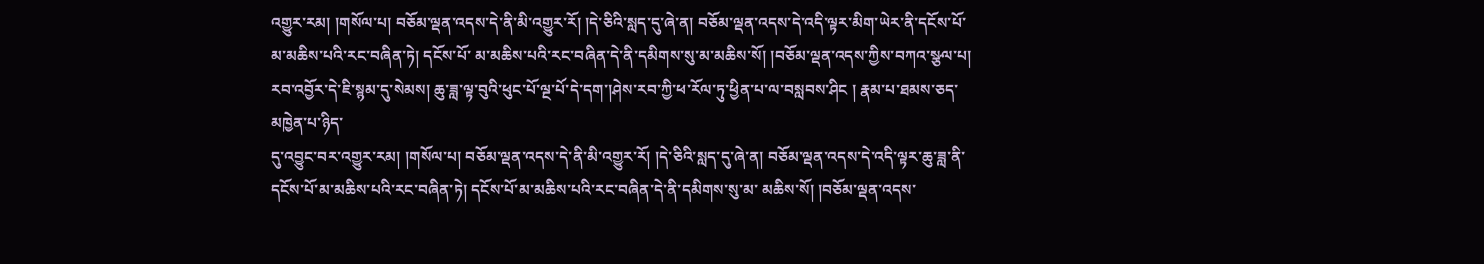འགྱུར་རམ། །གསོལ་པ། བཅོམ་ལྡན་འདས་དེ་ནི་མི་འགྱུར་རོ། །དེ་ཅིའི་སླད་དུ་ཞེ་ན། བཅོམ་ལྡན་འདས་དེ་འདི་ལྟར་མིག་ཡེར་ནི་དངོས་པོ་མ་མཆིས་པའི་རང་བཞིན་ཏེ། དངོས་པོ་ མ་མཆིས་པའི་རང་བཞིན་དེ་ནི་དམིགས་སུ་མ་མཆིས་སོ། །བཅོམ་ལྡན་འདས་ཀྱིས་བཀའ་སྩལ་པ། རབ་འབྱོར་དེ་ཇི་སྙམ་དུ་སེམས། ཆུ་ཟླ་ལྟ་བུའི་ཕུང་པོ་ལྔ་པོ་དེ་དག་།ཤེས་རབ་ཀྱི་ཕ་རོལ་ཏུ་ཕྱིན་པ་ལ་བསླབས་ཤིང ། རྣམ་པ་ཐམས་ཅད་མཁྱེན་པ་ཉིད་
དུ་འབྱུང་བར་འགྱུར་རམ། །གསོལ་པ། བཅོམ་ལྡན་འདས་དེ་ནི་མི་འགྱུར་རོ། །དེ་ཅིའི་སླད་དུ་ཞེ་ན། བཅོམ་ལྡན་འདས་དེ་འདི་ལྟར་ཆུ་ཟླ་ནི་དངོས་པོ་མ་མཆིས་པའི་རང་བཞིན་ཏེ། དངོས་པོ་མ་མཆིས་པའི་རང་བཞིན་དེ་ནི་དམིགས་སུ་མ་ མཆིས་སོ། །བཅོམ་ལྡན་འདས་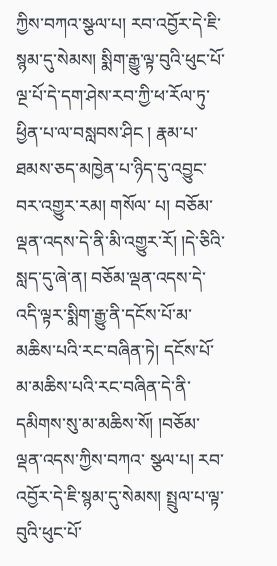ཀྱིས་བཀའ་སྩལ་པ། རབ་འབྱོར་དེ་ཇི་སྙམ་དུ་སེམས། སྨིག་རྒྱུ་ལྟ་བུའི་ཕུང་པོ་ལྔ་པོ་དེ་དག་ཤེས་རབ་ཀྱི་ཕ་རོལ་ཏུ་ཕྱིན་པ་ལ་བསླབས་ཤིང ། རྣམ་པ་ཐམས་ཅད་མཁྱེན་པ་ཉིད་དུ་འབྱུང་བར་འགྱུར་རམ། གསོལ་ པ། བཅོམ་ལྡན་འདས་དེ་ནི་མི་འགྱུར་རོ། །དེ་ཅིའི་སླད་དུ་ཞེ་ན། བཅོམ་ལྡན་འདས་དེ་འདི་ལྟར་སྨིག་རྒྱུ་ནི་དངོས་པོ་མ་མཆིས་པའི་རང་བཞིན་ཏེ། དངོས་པོ་མ་མཆིས་པའི་རང་བཞིན་དེ་ནི་དམིགས་སུ་མ་མཆིས་སོ། །བཅོམ་ལྡན་འདས་ཀྱིས་བཀའ་ སྩལ་པ། རབ་འབྱོར་དེ་ཇི་སྙམ་དུ་སེམས། སྤྲུལ་པ་ལྟ་བུའི་ཕུང་པོ་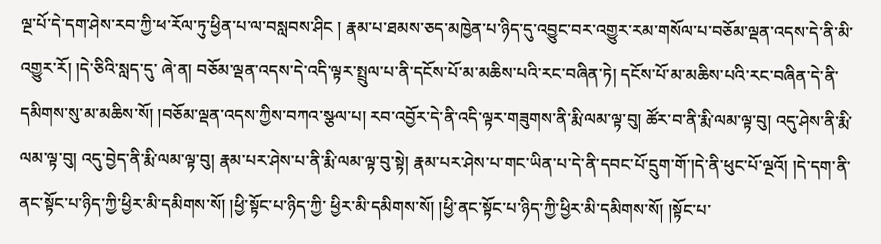ལྔ་པོ་དེ་དག་ཤེས་རབ་ཀྱི་ཕ་རོལ་ཏུ་ཕྱིན་པ་ལ་བསླབས་ཤིང ། རྣམ་པ་ཐམས་ཅད་མཁྱེན་པ་ཉིད་དུ་འབྱུང་བར་འགྱུར་རམ་གསོལ་པ་བཅོམ་ལྡན་འདས་དེ་ནི་མི་འགྱུར་རོ། །དེ་ཅིའི་སླད་དུ་ ཞེ་ན། བཅོམ་ལྡན་འདས་དེ་འདི་ལྟར་སྤྲུལ་པ་ནི་དངོས་པོ་མ་མཆིས་པའི་རང་བཞིན་ཏེ། དངོས་པོ་མ་མཆིས་པའི་རང་བཞིན་དེ་ནི་དམིགས་སུ་མ་མཆིས་སོ། །བཅོམ་ལྡན་འདས་ཀྱིས་བཀའ་སྩལ་པ། རབ་འབྱོར་དེ་ནི་འདི་ལྟར་གཟུགས་ནི་རྨི་ལམ་ལྟ་བུ། ཚོར་བ་ནི་རྨི་ལམ་ལྟ་བུ། འདུ་ཤེས་ནི་རྨི་ལམ་ལྟ་བུ། འདུ་བྱེད་ནི་རྨི་ལམ་ལྟ་བུ། རྣམ་པར་ཤེས་པ་ནི་རྨི་ལམ་ལྟ་བུ་སྟེ། རྣམ་པར་ཤེས་པ་གང་ཡིན་པ་དེ་ནི་དབང་པོ་དྲུག་གོ་།དེ་ནི་ཕུང་པོ་ལྔའོ། །དེ་དག་ནི་ནང་སྟོང་པ་ཉིད་ཀྱི་ཕྱིར་མི་དམིགས་སོ། །ཕྱི་སྟོང་པ་ཉིད་ཀྱི་ ཕྱིར་མི་དམིགས་སོ། །ཕྱི་ནང་སྟོང་པ་ཉིད་ཀྱི་ཕྱིར་མི་དམིགས་སོ། །སྟོང་པ་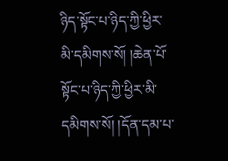ཉིད་སྟོང་པ་ཉིད་ཀྱི་ཕྱིར་མི་དམིགས་སོ། །ཆེན་པོ་སྟོང་པ་ཉིད་ཀྱི་ཕྱིར་མི་དམིགས་སོ། །དོན་དམ་པ་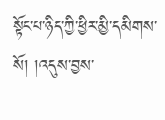སྟོང་པ་ཉིད་ཀྱི་ཕྱིར་མྱི་དམིགས་སོ། །འདུས་བྱས་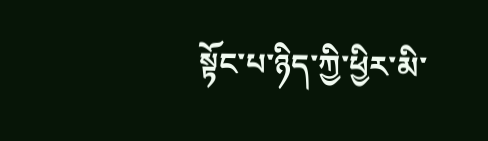སྟོང་པ་ཉིད་ཀྱི་ཕྱིར་མི་